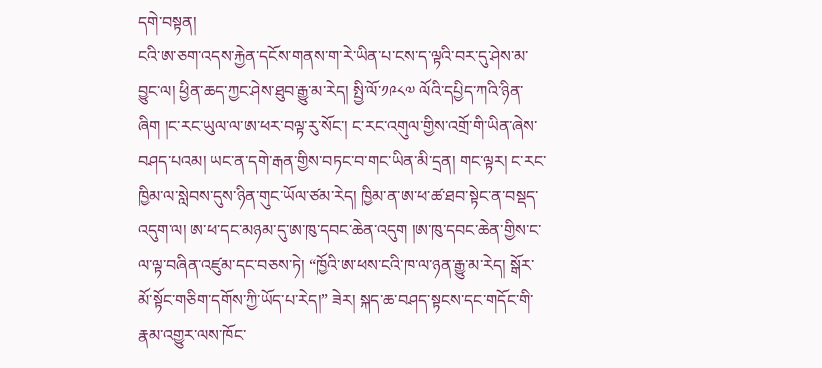དགེ་བསྟན།
ངའི་ཨ་ཅག་འདས་རྐྱེན་དངོས་གནས་ག་རེ་ཡིན་པ་ངས་ད་ལྟའི་བར་དུ་ཤེས་མ་བྱུང་ལ། ཕྱིན་ཆད་ཀྱང་ཤེས་ཐུབ་རྒྱུ་མ་རེད། སྤྱི་ལོ་༡༩༨༧ ལོའི་དཔྱིད་ཀའི་ཉིན་ཞིག །ང་རང་ཡུལ་ལ་ཨ་ཕར་བལྟ་རུ་སོང་། ང་རང་འགུལ་གྱིས་འགྲོ་གི་ཡིན་ཞེས་བཤད་པའམ། ཡང་ན་དགེ་རྒན་གྱིས་བཏང་བ་གང་ཡིན་མི་དྲན། གང་ལྟར། ང་རང་ཁྱིམ་ལ་སླེབས་དུས་ཉིན་གུང་ཡོལ་ཙམ་རེད། ཁྱིམ་ན་ཨ་ཕ་ཚ་ཐབ་སྟེང་ན་བསྡད་འདུག་ལ། ཨ་ཕ་དང་མཉམ་དུ་ཨ་ཁུ་དབང་ཆེན་འདུག །ཨ་ཁུ་དབང་ཆེན་གྱིས་ང་ལ་ལྟ་བཞིན་འཛུམ་དང་བཅས་ཏེ། “ཁྱོའི་ཨ་ཕས་ངའི་ཁ་ལ་ཉན་རྒྱུ་མ་རེད། སྒོར་མོ་སྟོང་གཅིག་དགོས་ཀྱི་ཡོད་པ་རེད།” ཟེར། སྐད་ཆ་བཤད་སྟངས་དང་གདོང་གི་རྣམ་འགྱུར་ལས་ཁོང་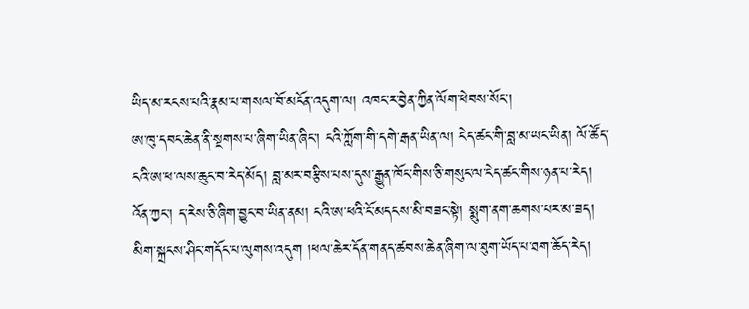ཡིད་མ་རངས་པའི་རྣམ་པ་གསལ་བོ་མངོན་འདུག་ལ། འཁང་ར་བྱེན་ཀྱིན་ལོག་ཕེབས་སོང་།
ཨ་ཁུ་དབང་ཆེན་ནི་སྔགས་པ་ཞིག་ཡིན་ཞིང་། ངའི་ཀློག་གི་དགེ་རྒན་ཡིན་ལ། ངེད་ཚང་གི་བླ་མ་ཡང་ཡིན། ལོ་ཚོད་ངའི་ཨ་ཕ་ལས་ཆུང་བ་རེད་མོད། བླ་མར་བརྩིས་པས་དུས་རྒྱུན་ཁོང་གིས་ཅི་གསུང་ལ་ངེད་ཚང་གིས་ཉན་པ་རེད། འོན་ཀྱང་། ད་རེས་ཅི་ཞིག་བྱུང་བ་ཡིན་ནམ། ངའི་ཨ་ཕའི་ངོ་མདངས་མི་བཟང་སྟེ། སྨུག་ནག་ཆགས་པར་མ་ཟད། མིག་སྐྲངས་ཤིང་གདོང་པ་ལུགས་འདུག །ཕལ་ཆེར་དོན་གནད་ཚབས་ཆེན་ཞིག་ལ་ཐུག་ཡོད་པ་ཐག་ཆོད་རེད།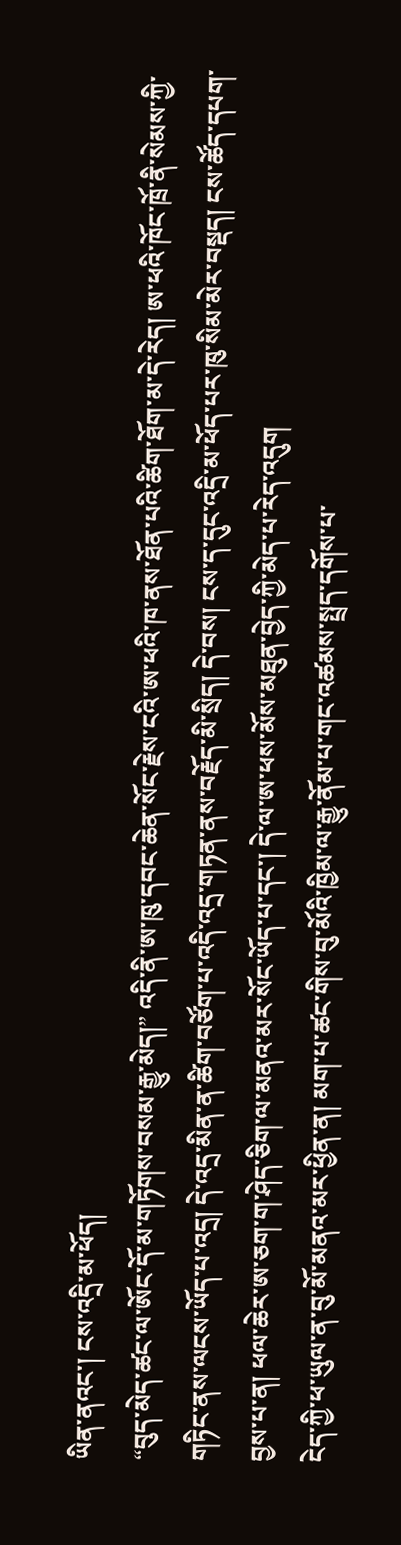ཡིན་ནའང་། ངས་འདྲི་མ་ཕོད།
“བུད་མེད་ཚང་ལ་ཨོང་དོ་མ་གཏོགས་བསམ་རྒྱུ་མེད།” འདི་ནི་ཨ་ཁུ་དབང་ཆེན་སོང་རྗེས་ངའི་ཨ་ཕའི་ཁ་ནས་ཐོན་པའི་ཚིག་ཐོག་མ་དེ་རེད། ཨ་ཕའི་ཁོང་ཁྲོ་ནི་སེམས་ཀྱི་གཏིང་ནས་ལངས་ཡོད་པ་འདྲ། དེ་འདྲ་མིན་ན་ཚིག་བཙོག་པ་འདི་འདྲ་གཏན་ནས་བརྗོད་མི་སྲིད། དེ་བས། ངས་ད་དུང་འདྲི་མ་ཕོད་པར་ཁུ་སིམ་མེར་བསྡད། ངས་ཚོད་དཔག་བྱས་པ་ན། ཕལ་ཆེར་ཨ་ཅག་ག་ཤེད་ཅིག་ལ་མནའ་མར་སོང་ཡོད་པ་དང་། དེ་ལ་ཨ་ཕས་མོས་མཐུན་བྱེད་ཀྱི་མེད་པ་རེད་འདུག
ངེད་ཀྱི་ཕ་ཡུལ་ན་བུ་མོ་མནའ་མར་ཕྱིན་ན། མག་པ་ཚང་གིས་བུ་མོའི་ཁྱིམ་ལ་རྒྱུ་ནོམ་པ་གང་འཚམས་སྤྲད་དགོས་པ་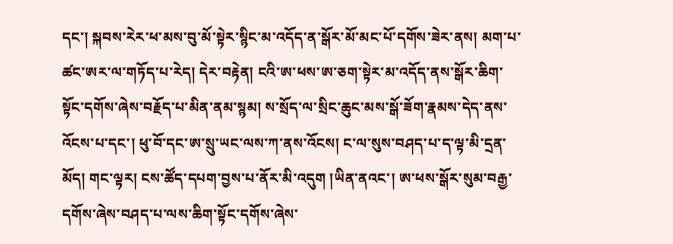དང་། སྐབས་རེར་ཕ་མས་བུ་མོ་སྟེར་སྙིང་མ་འདོད་ན་སྒོར་མོ་མང་པོ་དགོས་ཟེར་ནས། མག་པ་ཚང་ཨར་ལ་གཏོད་པ་རེད། དེར་བརྟེན། ངའི་ཨ་ཕས་ཨ་ཅག་སྟེར་མ་འདོད་ནས་སྒོར་ཆིག་སྟོང་དགོས་ཞེས་བརྗོད་པ་མིན་ནམ་སྙམ། ས་སྲོད་ལ་སྲིང་ཆུང་མས་སྒོ་ཟོག་རྣམས་དེད་ནས་འོངས་པ་དང་། ཕུ་བོ་དང་ཨ་སྲུ་ཡང་ལས་ཀ་ནས་འོངས། ང་ལ་སུས་བཤད་པ་ད་ལྟ་མི་དྲན་མོད། གང་ལྟར། ངས་ཚོད་དཔག་བྱས་པ་ནོར་མི་འདུག །ཡིན་ནའང་། ཨ་ཕས་སྒོར་སུམ་བརྒྱ་དགོས་ཞེས་བཤད་པ་ལས་ཆིག་སྟོང་དགོས་ཞེས་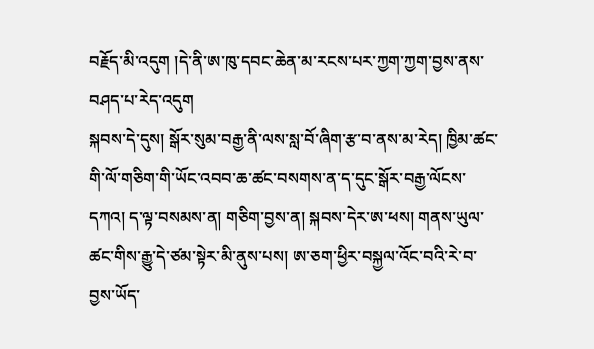བརྗོད་མི་འདུག །དེ་ནི་ཨ་ཁུ་དབང་ཆེན་མ་རངས་པར་ཀྱག་ཀྱག་བྱས་ནས་བཤད་པ་རེད་འདུག
སྐབས་དེ་དུས། སྒོར་སུམ་བརྒྱ་ནི་ལས་སླ་བོ་ཞིག་རྩ་བ་ནས་མ་རེད། ཁྱིམ་ཚང་གི་ལོ་གཅིག་གི་ཡོང་འབབ་ཆ་ཚང་བསགས་ན་ད་དུང་སྒོར་བརྒྱ་ལོངས་དཀའ། ད་ལྟ་བསམས་ན། གཅིག་བྱས་ན། སྐབས་དེར་ཨ་ཕས། གནས་ཡུལ་ཚང་གིས་རྒྱུ་དེ་ཙམ་སྟེར་མི་ནུས་པས། ཨ་ཅག་ཕྱིར་བསྐྱལ་འོང་བའི་རེ་བ་བྱས་ཡོད་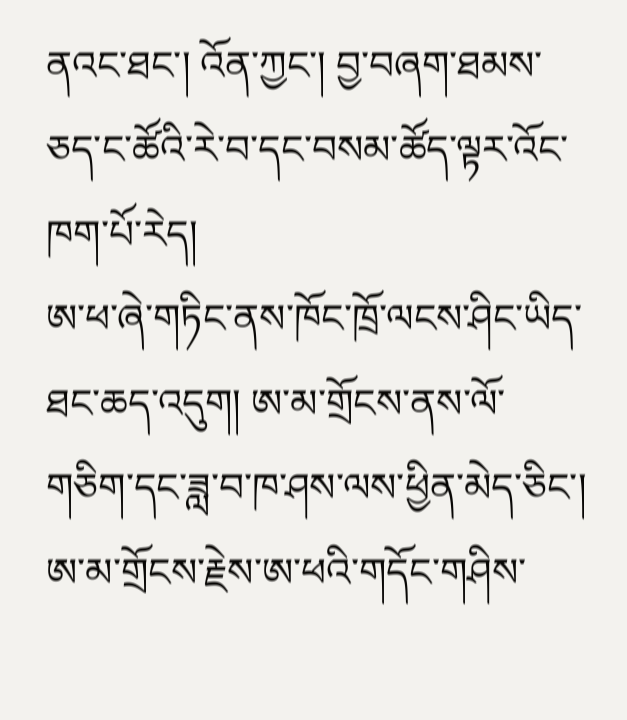ནའང་ཐང་། འོན་ཀྱང་། བྱ་བཞག་ཐམས་ཅད་ང་ཚོའི་རེ་བ་དང་བསམ་ཚོད་ལྟར་འོང་ཁག་པོ་རེད།
ཨ་ཕ་ཞེ་གཏིང་ནས་ཁོང་ཁྲོ་ལངས་ཤིང་ཡིད་ཐང་ཆད་འདུག། ཨ་མ་གྲོངས་ནས་ལོ་གཅིག་དང་ཟླ་བ་ཁ་ཤས་ལས་ཕྱིན་མེད་ཅིང་། ཨ་མ་གྲོངས་རྗེས་ཨ་ཕའི་གདོང་གཤིས་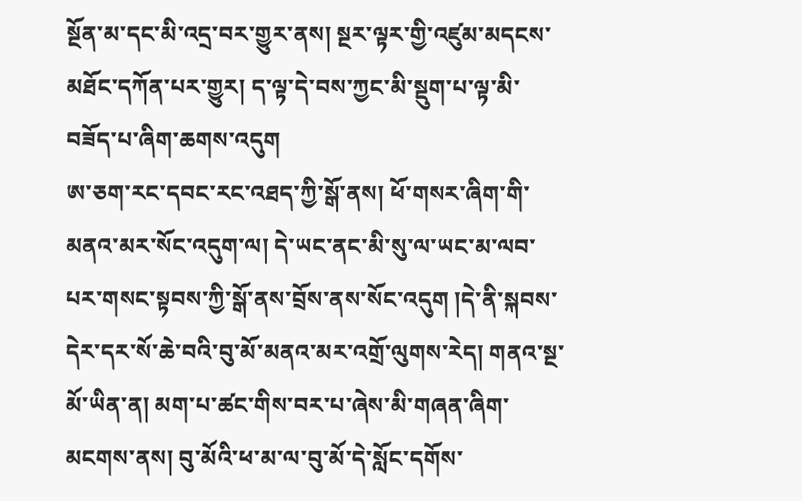སྔོན་མ་དང་མི་འདྲ་བར་གྱུར་ནས། སྔར་ལྟར་གྱི་འཛུམ་མདངས་མཐོང་དཀོན་པར་གྱུར། ད་ལྟ་དེ་བས་ཀྱང་མི་སྡུག་པ་ལྟ་མི་བཟོད་པ་ཞིག་ཆགས་འདུག
ཨ་ཅག་རང་དབང་རང་འཐད་ཀྱི་སྒོ་ནས། ཕོ་གསར་ཞིག་གི་མནའ་མར་སོང་འདུག་ལ། དེ་ཡང་ནང་མི་སུ་ལ་ཡང་མ་ལབ་པར་གསང་སྟབས་ཀྱི་སྒོ་ནས་བྲོས་ནས་སོང་འདུག །དེ་ནི་སྐབས་དེར་དར་སོ་ཆེ་བའི་བུ་མོ་མནའ་མར་འགྲོ་ལུགས་རེད། གནའ་སྔ་མོ་ཡིན་ན། མག་པ་ཚང་གིས་བར་པ་ཞེས་མི་གཞན་ཞིག་མངགས་ནས། བུ་མོའི་ཕ་མ་ལ་བུ་མོ་དེ་སློང་དགོས་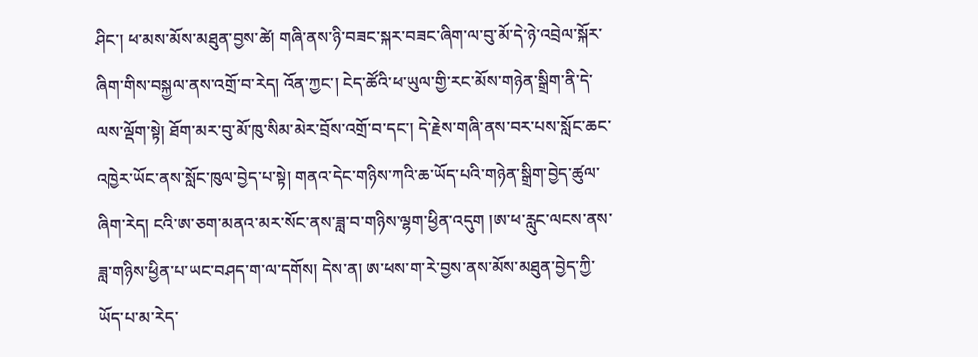ཤིང་། ཕ་མས་མོས་མཐུན་བྱས་ཚེ། གཞི་ནས་ཉི་བཟང་སྐར་བཟང་ཞིག་ལ་བུ་མོ་དེ་ཉེ་འབྲེལ་སྐོར་ཞིག་གིས་བསྐྱལ་ནས་འགྲོ་བ་རེད། འོན་ཀྱང་། ངེད་ཚོའི་ཕ་ཡུལ་གྱི་རང་མོས་གཉེན་སྒྲིག་ནི་དེ་ལས་ལྡོག་སྟེ། ཐོག་མར་བུ་མོ་ཁུ་སིམ་མེར་བྲོས་འགྲོ་བ་དང་། དེ་རྗེས་གཞི་ནས་བར་པས་སློང་ཆང་འཁྱེར་ཡོང་ནས་སློང་ཁུལ་བྱེད་པ་སྟེ། གནའ་དེང་གཉིས་ཀའི་ཆ་ཡོད་པའི་གཉེན་སྒྲིག་བྱེད་ཚུལ་ཞིག་རེད། ངའི་ཨ་ཅག་མནའ་མར་སོང་ནས་ཟླ་བ་གཉིས་ལྷག་ཕྱིན་འདུག །ཨ་ཕ་རླུང་ལངས་ནས་ཟླ་གཉིས་ཕྱིན་པ་ཡང་བཤད་ག་ལ་དགོས། དེས་ན། ཨ་ཕས་ག་རེ་བྱས་ནས་མོས་མཐུན་བྱེད་ཀྱི་ཡོད་པ་མ་རེད་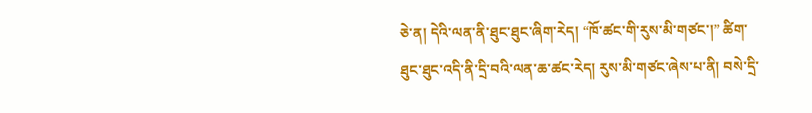ཅེ་ན། དེའི་ལན་ནི་ཐུང་ཐུང་ཞིག་རེད། “ཁོ་ཚང་གི་རུས་མི་གཙང་།” ཚིག་ཐུང་ཐུང་འདི་ནི་དྲི་བའི་ལན་ཆ་ཚང་རེད། རུས་མི་གཙང་ཞེས་པ་ནི། བསེ་དྲི་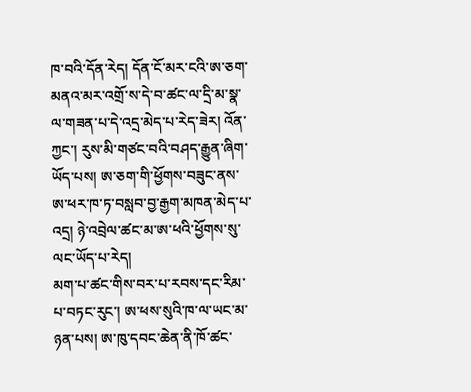ཁ་བའི་དོན་རེད། དོན་ངོ་མར་ངའི་ཨ་ཅག་མནའ་མར་འགྲོ་ས་དེ་བ་ཚང་ལ་དྲི་མ་སྣ་ལ་གཟན་པ་དེ་འདྲ་མེད་པ་རེད་ཟེར། འོན་ཀྱང་། རུས་མི་གཙང་བའི་བཤད་རྒྱུན་ཞིག་ཡོད་པས། ཨ་ཅག་གི་ཕྱོགས་བཟུང་ནས་ཨ་ཕར་ཁ་ཏ་བསླབ་བྱ་རྒྱག་མཁན་མེད་པ་འདྲ། ཉེ་འབྲེལ་ཚང་མ་ཨ་ཕའི་ཕྱོགས་སུ་ལང་ཡོད་པ་རེད།
མག་པ་ཚང་གིས་བར་པ་རབས་དང་རིམ་པ་བཏང་རུང་། ཨ་ཕས་སུའི་ཁ་ལ་ཡང་མ་ཉན་པས། ཨ་ཁུ་དབང་ཆེན་ནི་ཁོ་ཚང་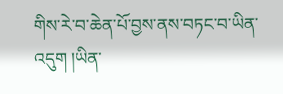གིས་རེ་བ་ཆེན་པོ་བྱས་ནས་བཏང་བ་ཡིན་འདུག །ཡིན་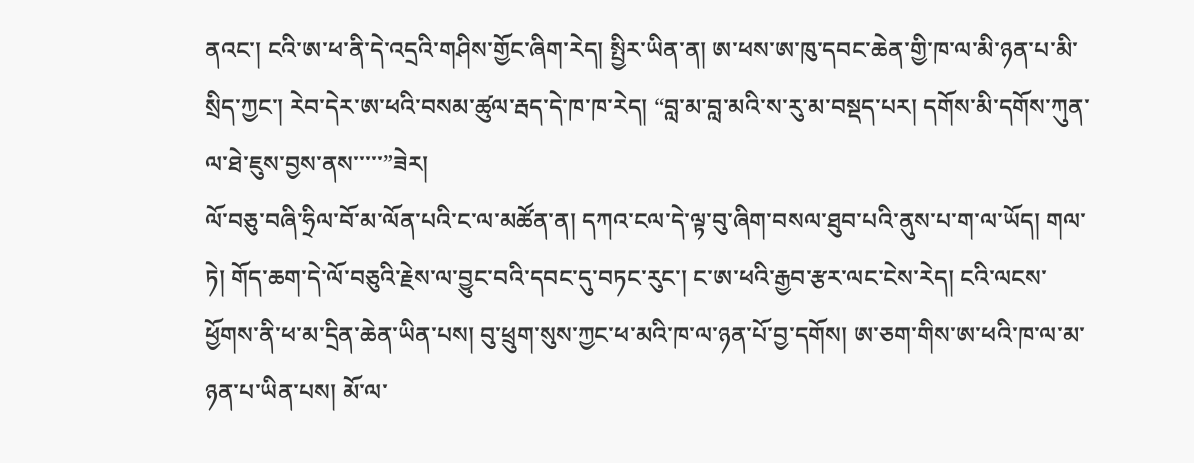ནའང་། ངའི་ཨ་ཕ་ནི་དེ་འདྲའི་གཤིས་གྱོང་ཞིག་རེད། སྤྱིར་ཡིན་ན། ཨ་ཕས་ཨ་ཁུ་དབང་ཆེན་གྱི་ཁ་ལ་མི་ཉན་པ་མི་སྲིད་ཀྱང་། རེབ་དེར་ཨ་ཕའི་བསམ་ཚུལ་རྦད་དེ་ཁ་ཁ་རེད། “བླ་མ་བླ་མའི་ས་རུ་མ་བསྡད་པར། དགོས་མི་དགོས་ཀུན་ལ་ཐེ་ཇུས་བྱས་ནས་་་་་”ཟེར།
ལོ་བཅུ་བཞི་ཧྲིལ་བོ་མ་ལོན་པའི་ང་ལ་མཚོན་ན། དཀའ་ངལ་དེ་ལྟ་བུ་ཞིག་བསལ་ཐུབ་པའི་ནུས་པ་ག་ལ་ཡོད། གལ་ཏེ། གོད་ཆག་དེ་ལོ་བཅུའི་རྗེས་ལ་བྱུང་བའི་དབང་དུ་བཏང་རུང་། ང་ཨ་ཕའི་རྒྱབ་རྩར་ལང་ངེས་རེད། ངའི་ལངས་ཕྱོགས་ནི་ཕ་མ་དྲིན་ཆེན་ཡིན་པས། བུ་ཕྲུག་སུས་ཀྱང་ཕ་མའི་ཁ་ལ་ཉན་པོ་བྱ་དགོས། ཨ་ཅག་གིས་ཨ་ཕའི་ཁ་ལ་མ་ཉན་པ་ཡིན་པས། མོ་ལ་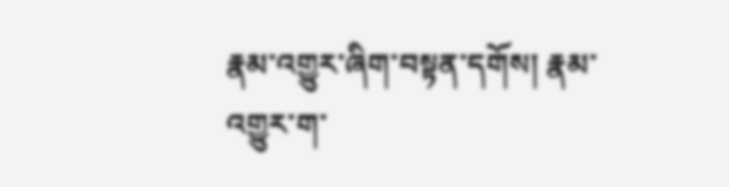རྣམ་འགྱུར་ཞིག་བསྟན་དགོས། རྣམ་འགྱུར་ག་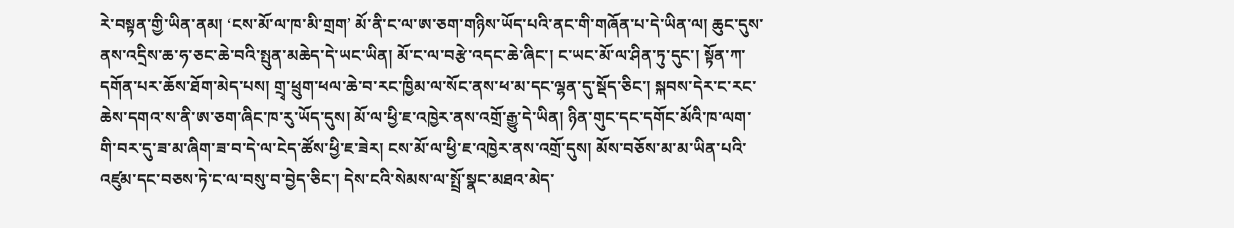རེ་བསྟན་གྱི་ཡིན་ནམ། ‘ངས་མོ་ལ་ཁ་མི་གྲག’ མོ་ནི་ང་ལ་ཨ་ཅག་གཉིས་ཡོད་པའི་ནང་གི་གཞོན་པ་དེ་ཡིན་ལ། ཆུང་དུས་ནས་འདྲིས་ཆ་ཧ་ཅང་ཆེ་བའི་སྤུན་མཆེད་དེ་ཡང་ཡིན། མོ་ང་ལ་བརྩེ་འདང་ཆེ་ཞིང་། ང་ཡང་མོ་ལ་ཤིན་ཏུ་དུང་། སྟོན་ཀ་དགོན་པར་ཆོས་ཐོག་མེད་པས། གྲྭ་ཕྲུག་ཕལ་ཆེ་བ་རང་ཁྱིམ་ལ་སོང་ནས་ཕ་མ་དང་ལྷན་དུ་སྡོད་ཅིང་། སྐབས་དེར་ང་རང་ཆེས་དགའ་ས་ནི་ཨ་ཅག་ཞིང་ཁ་རུ་ཡོད་དུས། མོ་ལ་ཕྱི་ཇ་འཁྱེར་ནས་འགྲོ་རྒྱུ་དེ་ཡིན། ཉིན་གུང་དང་དགོང་མོའི་ཁ་ལག་གི་བར་དུ་ཟ་མ་ཞིག་ཟ་བ་དེ་ལ་ངེད་ཚོས་ཕྱི་ཇ་ཟེར། ངས་མོ་ལ་ཕྱི་ཇ་འཁྱེར་ནས་འགྲོ་དུས། མོས་བཅོས་མ་མ་ཡིན་པའི་འཛུམ་དང་བཅས་ཏེ་ང་ལ་བསུ་བ་བྱེད་ཅིང་། དེས་ངའི་སེམས་ལ་སྤྲོ་སྣང་མཐའ་མེད་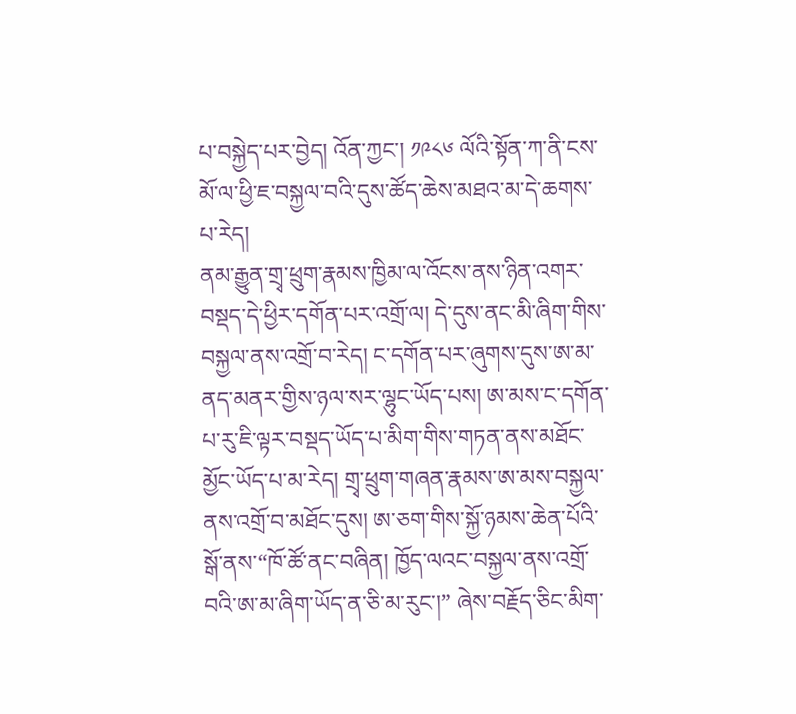པ་བསྐྱེད་པར་བྱེད། འོན་ཀྱང་། ༡༩༨༦ ལོའི་སྟོན་ཀ་ནི་ངས་མོ་ལ་ཕྱི་ཇ་བསྐྱལ་བའི་དུས་ཚོད་ཆེས་མཐའ་མ་དེ་ཆགས་པ་རེད།
ནམ་རྒྱུན་གྲྭ་ཕྲུག་རྣམས་ཁྱིམ་ལ་འོངས་ནས་ཉིན་འགར་བསྡད་དེ་ཕྱིར་དགོན་པར་འགྲོ་ལ། དེ་དུས་ནང་མི་ཞིག་གིས་བསྐྱལ་ནས་འགྲོ་བ་རེད། ང་དགོན་པར་ཞུགས་དུས་ཨ་མ་ནད་མནར་གྱིས་ཉལ་སར་ལྷུང་ཡོད་པས། ཨ་མས་ང་དགོན་པ་རུ་ཇི་ལྟར་བསྡད་ཡོད་པ་མིག་གིས་གཏན་ནས་མཐོང་མྱོང་ཡོད་པ་མ་རེད། གྲྭ་ཕྲུག་གཞན་རྣམས་ཨ་མས་བསྐྱལ་ནས་འགྲོ་བ་མཐོང་དུས། ཨ་ཅག་གིས་སྐྱོ་ཉམས་ཆེན་པོའི་སྒོ་ནས་“ཁོ་ཚོ་ནང་བཞིན། ཁྱོད་ལའང་བསྐྱལ་ནས་འགྲོ་བའི་ཨ་མ་ཞིག་ཡོད་ན་ཅི་མ་རུང་།” ཞེས་བརྗོད་ཅིང་མིག་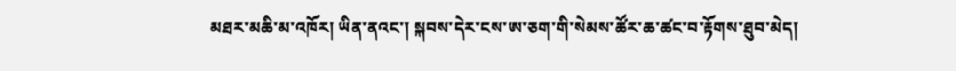མཐར་མཆི་མ་འཁོར། ཡིན་ནའང་། སྐབས་དེར་ངས་ཨ་ཅག་གི་སེམས་ཚོར་ཆ་ཚང་བ་རྟོགས་ཐུབ་མེད།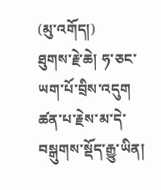(མུ་འགོད།)
ཐུགས་རྗེ་ཆེ། ཧ་ཅང་ཡག་པོ་བྲིས་འདུག ཚན་པ་རྗེས་མ་དེ་བསྒུགས་སྡོད་རྒྱུ་ཡིན།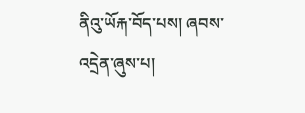ནིའུ་ཡོརྐ་བོད་པས། ཞབས་འདྲེན་ཞུས་པ།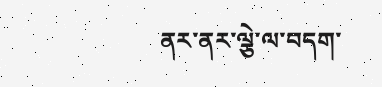ནར་ནར་ལྕེ་ལ་བདག་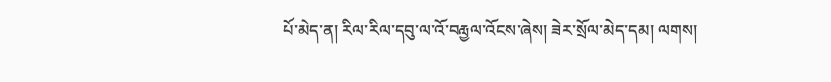པོ་མེད་ན། རིལ་རིལ་དབུ་ལ་འོ་བརླྱལ་འོངས་ཞེས། ཟེར་སྲོལ་མེད་དམ། ལགས།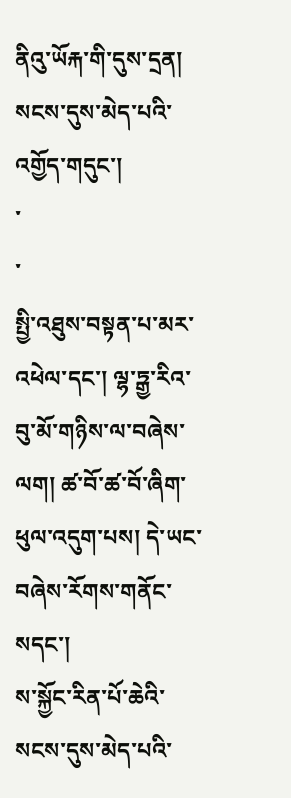ནིའུ་ཡོརྐ་གི་དུས་དྲན། སངས་དུས་མེད་པའི་འགྱོད་གདུང་།
་
་
སྤྱི་འཐུས་བསྟན་པ་མར་འཕེལ་དང་། ལྷ་ཏྒྱ་རིའ་བུ་མོ་གཉིས་ལ་བཞེས་ལག། ཚ་བོ་ཚ་བོ་ཞིག་ཕུལ་འདུག་པས། དེ་ཡང་བཞེས་རོགས་གནོང་སདང་།
ས་སྐྱོང་རིན་པོ་ཆེའི་སངས་དུས་མེད་པའི་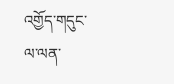འགྱོད་གདུང་ལ་ལན་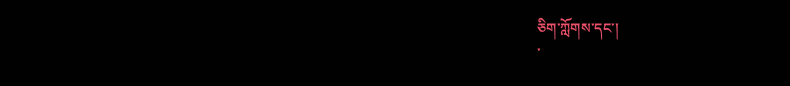ཅིག་ཀློགས་དང་།
་